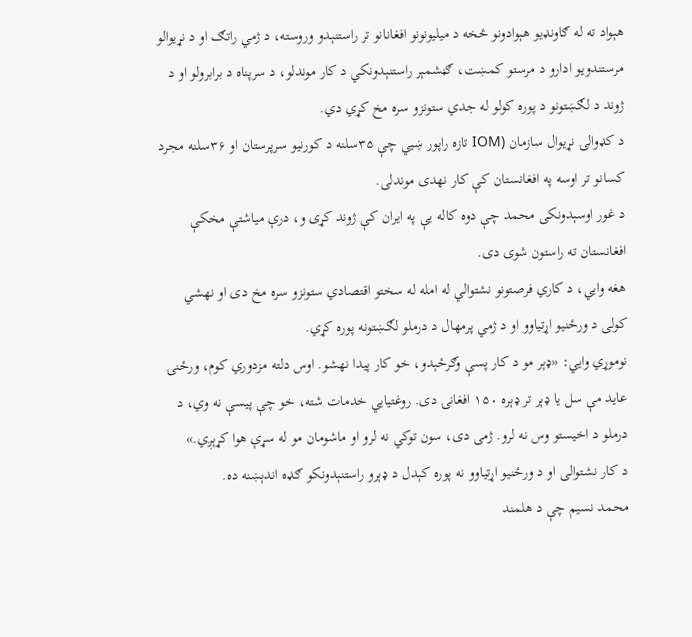هېواد ته له ګاونډیو هېوادونو څخه د میلیونونو افغانانو تر راستنېدو وروسته، د ژمي راتګ او د نړیوالو مرستندویو ادارو د مرستو کمښت، ګڼشمېر راستنېدونکي د کار موندلو، د سرپناه د برابرولو او د ژوند د لګښتونو د پوره کولو له جدي ستونزو سره مخ کړي دي.
د کډوالۍ نړیوال سازمان (IOM تازه راپور ښيي چې ۳۵سلنه د کورنیو سرپرستان او ۳۶سلنه مجرد کسانو تر اوسه په افغانستان کې کار نهدی موندلی.
د غور اوسېدونکی محمد چې دوه کاله یې په ایران کې ژوند کړی و، درې میاشتې مخکې افغانستان ته راستون شوی دی.
هغه وايي، د کاري فرصتونو نشتوالي له امله له سختو اقتصادي ستونزو سره مخ دی او نهشي کولی د ورځنیو اړتیاوو او د ژمي پرمهال د درملو لګښتونه پوره کړي.
نوموړي وایي: «ډېر مو د کار پسې وګرځېدو، خو کار پیدا نهشو. اوس دلته مزدوري کوم، ورځنۍ عاید مې سل یا ډېر تر ډېره ۱۵۰ افغانۍ دی. روغتیايي خدمات شته، خو چې پیسې نه وي، د درملو د اخیستو وس نه لرو. ژمی دی، سون توکي نه لرو او ماشومان مو له سړې هوا کړېږي.»
د کار نشتوالی او د ورځنیو اړتیاوو نه پوره کېدل د ډېرو راستنېدونکو ګډه اندېښنه ده.
محمد نسیم چې د هلمند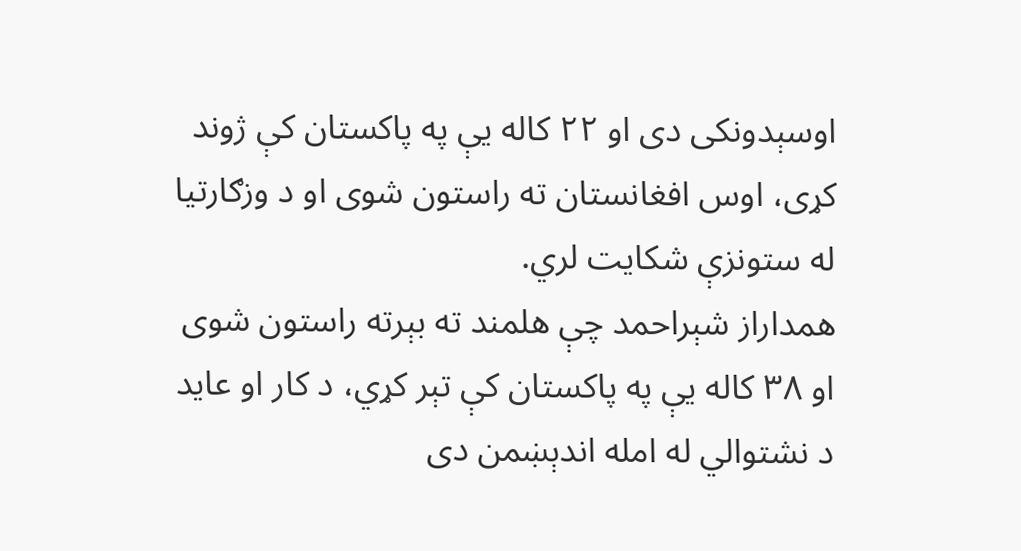اوسېدونکی دی او ۲۲ کاله یې په پاکستان کې ژوند کړی، اوس افغانستان ته راستون شوی او د وزګارتیا له ستونزې شکایت لري.
همداراز شېراحمد چې هلمند ته بېرته راستون شوی او ۳۸ کاله یې په پاکستان کې تېر کړي، د کار او عاید د نشتوالي له امله اندېښمن دی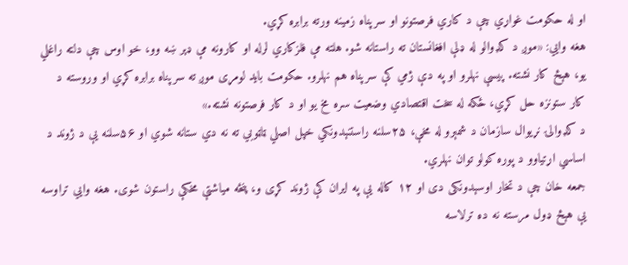او له حکومت غواړي چې د کاري فرصتونو او سرپناه زمینه ورته برابره کړي.
هغه وايي: «موږ د کډوالو له ډلې افغانستان ته راستانه شو. هلته مې فلزکاري لرله او کارونه مې ډېر ښه وو، خو اوس چې دلته راغلي یو، هېڅ کار نشته. پیسې نهلرو او په دې ژمي کې سرپناه هم نهلرو. حکومت باید لومړی موږ ته سرپناه برابره کړي او وروسته د کار ستونزه حل کړي، ځکه له سخت اقتصادي وضعیت سره مخ یو او د کار فرصتونه نشته.»
د کډوالۍ نړیوال سازمان د شمېرو له مخې، ۲۵سلنه راستنېدونکي خپل اصلي ټاټوبي ته نه دي ستانه شوي او ۵۶سلنه یې د ژوند د اساسي اړتیاوو د پوره کولو توان نهلري.
جمعه خان چې د تخار اوسېدونکی دی او ۱۲ کاله یې په ایران کې ژوند کړی و، پنځه میاشتې مخکې راستون شوی. هغه وايي تراوسه یې هېڅ ډول مرسته نه ده ترلاسه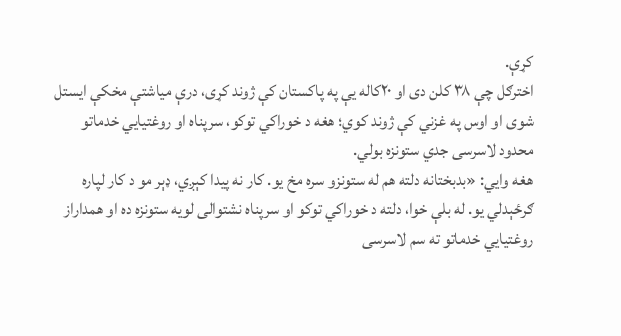کړې.
اخترګل چې ۳۸ کلن دی او ۲۰کاله یې په پاکستان کې ژوند کړی، درې میاشتې مخکې ایستل شوی او اوس په غزني کې ژوند کوي؛ هغه د خوراکي توکو، سرپناه او روغتیايي خدماتو محدود لاسرسی جدي ستونزه بولي.
هغه وايي: «بدبختانه دلته هم له ستونزو سره مخ یو. کار نه پیدا کېږي، ډېر مو د کار لپاره ګرځېدلي یو. له بلې خوا، دلته د خوراکي توکو او سرپناه نشتوالی لویه ستونزه ده او همداراز روغتیايي خدماتو ته سم لاسرسی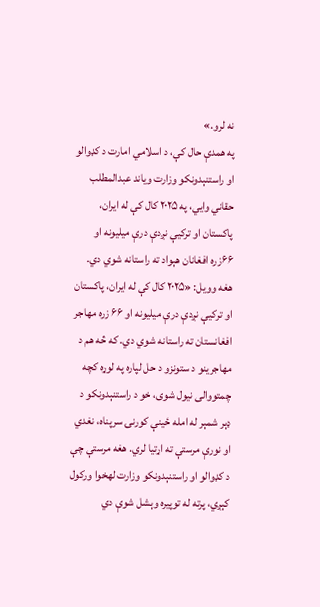نه لرو.»
په همدې حال کې، د اسلامي امارت د کډوالو او راستنېدونکو وزارت ویاند عبدالمطلب حقاني وايي، په ۲۰۲۵ کال کې له ایران، پاکستان او ترکیې نږدې درې میلیونه او ۶۶زره افغانان هېواد ته راستانه شوي دي.
هغه وویل: «۲۰۲۵ کال کې له ایران، پاکستان او ترکیې نږدې درې میلیونه او ۶۶ زره مهاجر افغانستان ته راستانه شوي دي. که څه هم د مهاجرینو د ستونزو د حل لپاره په لوړه کچه چمتووالی نیول شوی، خو د راستنېدونکو د ډېر شمېر له امله ځینې کورنۍ سرپناه، نغدي او نورې مرستې ته اړتیا لري. هغه مرستې چې د کډوالو او راستنېدونکو وزارت لهخوا ورکول کېږي، پرته له توپیره وېشل شوې دي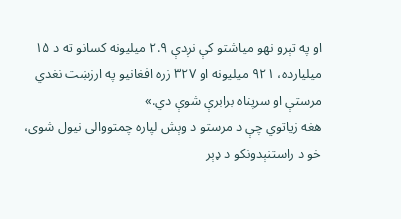او په تېرو نهو میاشتو کې نږدې ۲.۹ میلیونه کسانو ته د ۱۵ میلیارده، ۹۲۱ میلیونه او ۳۲۷ زره افغانیو په ارزښت نغدي مرستې او سرپناه برابرې شوې دي.»
هغه زیاتوي چې د مرستو د وېش لپاره چمتووالی نیول شوی، خو د راستنېدونکو د ډېر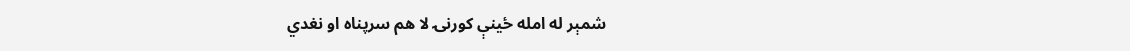شمېر له امله ځینې کورنۍ لا هم سرپناه او نغدي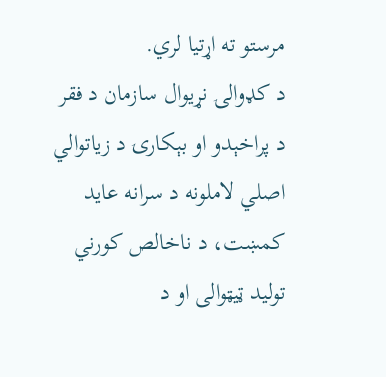مرستو ته اړتیا لري.
د کډوالۍ نړیوال سازمان د فقر د پراخېدو او بېکارۍ د زیاتوالي اصلي لاملونه د سرانه عاید کمښت، د ناخالص کورني تولید ټیټوالی او د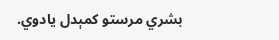بشري مرستو کمېدل یادوي.